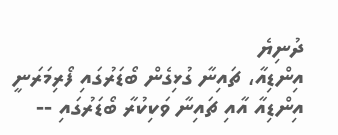ދުނިޔެ
އިންޑިއާ، ޗައިނާ ގުޅިގެން ބޯޑަރުގައި ފޯރިމަރަނީ
އިންޑިއާ އާއި ޗައިނާ ވަކިކުރާ ބޯޑަރުގައި --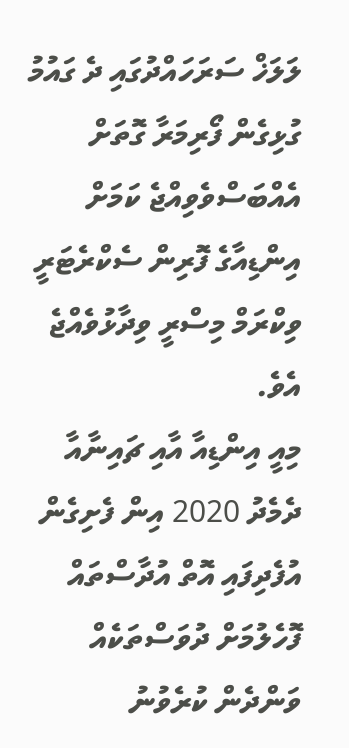ލަލަޚް ސަރަހައްދުގައި ދެ ގައުމު ގުޅިގެން ފޯރިމަރާ ގޮތަށް އެއްބަސްވެވިއްޖެ ކަމަށް އިންޑިއާގެ ފޮރިން ސެކްރެޓަރީ ވިކްރަމް މިސްރީ ވިދާޅުވެއްޖެ އެވެ.
މިއީ އިންޑިއާ އާއި ޗައިނާއާ ދެމެދު 2020 އިން ފެށިގެން އުފެދިފައި އޮތް އުދާސްތައް ފޮހެލުމަށް ދުވަސްތަކެއް ވަންދެން ކުރެވުނު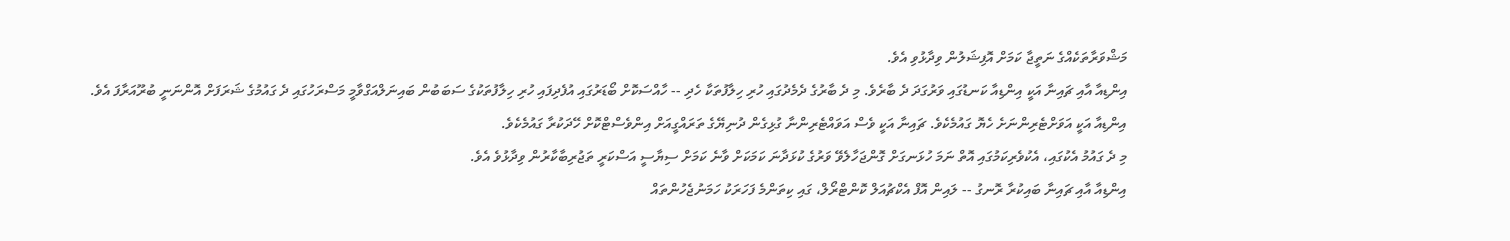މަޝްވަރާތަކެއްގެ ނަތީޖާ ކަމަށް އޮފިޝަލުން ވިދާޅުވި އެވެ.
އިންޑިއާ އާއި ޗައިނާ އަކީ އިންޑިއާ ކަނޑުގައި ވަރުގަދަ ދެ ބާރެވެ. މި ދެ ބާރުގެ ދެމެދުގައި ހުރި ހިލާފުތަކާ ހެދި -- ހާއްސަކޮށް ބޯޑަރުގައި އުފެދިފައި ހުރި ހިލާފުތަކުގެ ސަބަބުން ބައިނަލްއަގްވާމީ މަސްރަހުގައި ދެ ގައުމުގެ ޝަރަފަށް އޮންނަނީ ބުރޫއަރާފަ އެވެ.
އިންޑިއާ އަކީ އަވަށްޓެރިންނަށެ ހެޔޮ ގައުމެކެވެ. ޗައިނާ އަކީ ވެސް އަވައްޓެރިންނާ ގުޅިގެން ދުނިޔޭގެ ތަރައްގީއަށް އިންވެސްޓްކޮށް ހޭދަކުރާ ގައުމެކެވެ.
މި ދެ ގައުމު އެކުގައި، އެކުވެރިކަމުގައި އޮތް ނަމަ ހުޅަނގަށް ގޮންޖަހާލެވޭ ވަރުގެ ކުޅަދާނަ ކަމަކަށް ވާނެ ކަމަށް ސިޔާސީ އަސްކަރީ ތަޖުރިބާކާރުން ވިދާޅުވެ އެވެ.
އިންޑިއާ އާއި ޗައިނާ ބައިކުރާ ރޮނގު -- ލައިން އޮފް އެކްޗުއަލް ކޮންޓްރޯލް، ގައި ކިތަންމެ ފަހަރަކު ހަމަނުޖެހުންތައް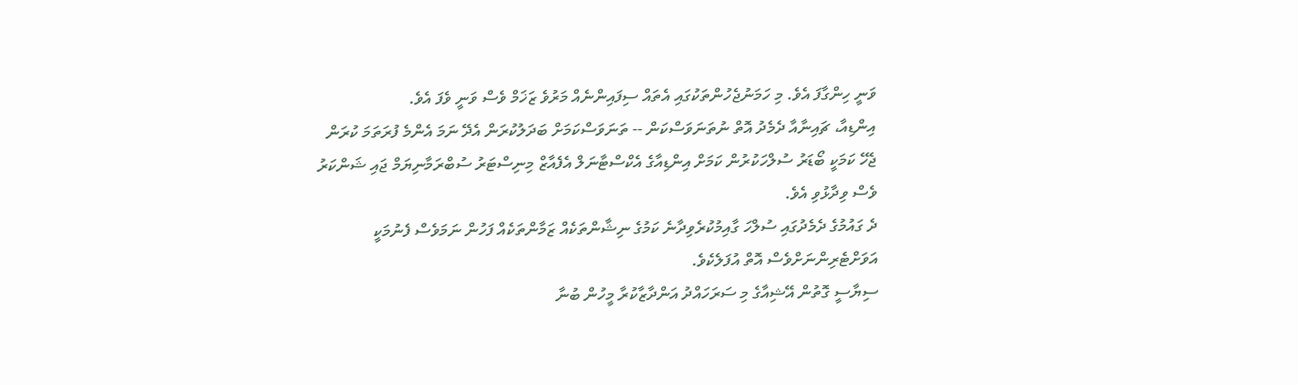ވަނީ ހިންގާފަ އެވެ. މި ހަމަނުޖެހުންތަކުގައި އެތައް ސިފައިންނެއް މަރުވެ ޒަޚަމް ވެސް ވަނީ ވެފަ އެވެ.
އިންޑިއާ، ޗައިނާއާ ދެމެދު އޮތް ނުތަނަވަސްކަން -- ތަނަވަސްކަމަށް ބަދަލުކުރަން އެދޭ ނަމަ އެންމެ ފުރަތަމަ ކުރަން ޖެހޭ ކަމަކީ ބޯޑަރު ސުލްހަކުރުން ކަމަށް އިންޑިއާގެ އެކްސްޓާނަލް އެފެއާޒް މިނިސްޓަރު ސުބްރަމާނިޔަމް ޖައި ޝަންކަރު ވެސް ވިދާޅުވި އެވެ.
ދެ ގައުމުގެ ދެމެދުގައި ސުލްހަ ގާއިމުކުރެވިދާނެ ކަމުގެ ނިޝާންތަކެއް ޒަމާންތަކެއް ފަހުން ނަމަވެސް ފެނުމަކީ އަވަށްޓެރިންނަށްވެސް އޮތް އުފަލެކެވެ.
ސިޔާސީ ގޮތުން އޭޝިއާގެ މި ސަރަހައްދު އަންދާޒާކުރާ މީހުން ބުނާ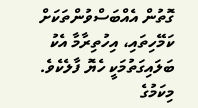ގޮތުން އެއްބަސްވުންތަކަށް ކަމޭހިތައި، އިހުތިރާމާ އެކު ބަލައިގަތުމަކީ ހެޔޮ ފާލެކެވެ. މިކަމުގެ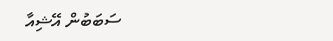ސަބަބުން އޭޝިއާ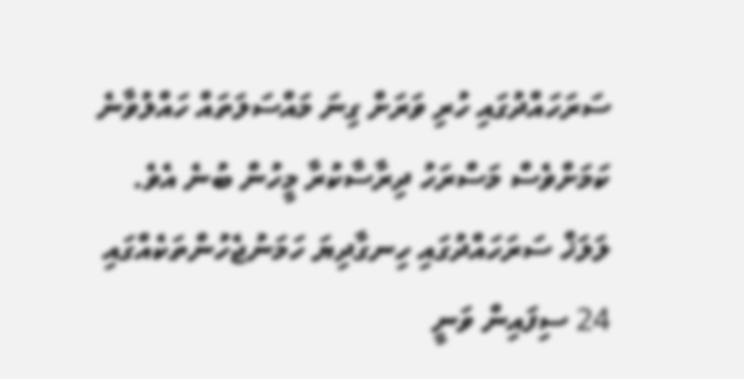ސަރަހައްދުގައި ހުރި ވަރަށް ގިނަ މައްސަލަތައް ހައްލުވާނެ ކަމަށްވެސް މަސްރަހު ދިރާސާކުރާ މީހުން ބުނެ އެވެ.
ލަލަޚް ސަރަހައްދުގައި ހިނގާދިޔަ ހަމަނުޖެހުންތަކެއްގައި 24 ސިފައިން ވަނީ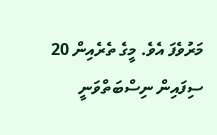މަރުވެފަ އެވެ. މީގެ ތެރެއިން 20 ސިފައިން ނިސްބަތްވަނީ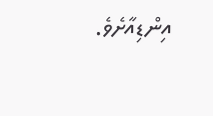އިންޑިއާށެވެ.